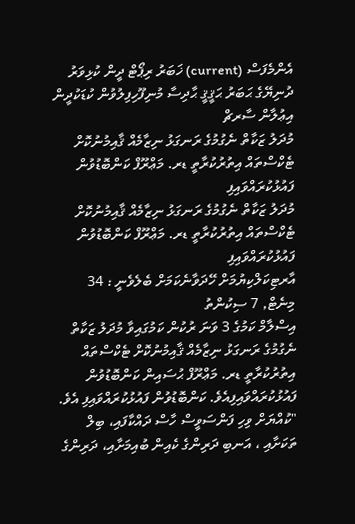އެންމެފަސް (current) ޚަބަރު ރިޕޯޓް ދީން ކުޅިވަރު ދުނިޔޭގެ ޙަބަރު ޙަޤީޤީ ޙާދިސާ މުނިފޫހިފިލުވުން ކުޑަކުދީން އިޢުލާން ސާރޗް
މުދަލު ޒަކާތް ނެގުމުގެ ރަނގަޅު ނިޒާމެއް ޤާއިމުނުކޮށް ޓެކްސްތައް އިތުރުކުރާތީ ޑރ. މަޢްރޫފް ކަންބޮޑުވުން ފައުޅުކުރައްވައިފި
މުދަލު ޒަކާތް ނެގުމުގެ ރަނގަޅު ނިޒާމެއް ޤާއިމުނުކޮށް ޓެކްސްތައް އިތުރުކުރާތީ ޑރ. މަޢްރޫފް ކަންބޮޑުވުން ފައުޅުކުރައްވައިފި
އާރޓިކަލްކިޔުމަށް ހޭދަވާނެކަމަށް ބެލެވެނީ : 34 މިނެޓް, 7 ސިކުންތު
އިސްލާމް ކަމުގެ 3 ވަނަ ރުކުން ކަމުގައިވާ މުދަލު ޒަކާތް ނެގުމުގެ ރަނގަޅު ނިޒާމެއް ޤާއިމުނުކޮށް ޓެކްސްތައް އިތުރުކުރާތީ ޑރ. މަޢްރޫފް ޙުސައިން ކަންބޮޑުވުން ފައުޅުކުރައްވައިފިއެވެ. ކަންބޮޑުވުން ފައުޅުކުރައްވައިފި އެވެ.
"ކުއްޔަށް ވިހި ފަންސަވީސް ހާސް ދައްކާފައި، ބިލް ތަކަށާއި ، އަނބި ދަރިންގެ ކެއިން ބުއިމަށާއި، ދަރިންގެ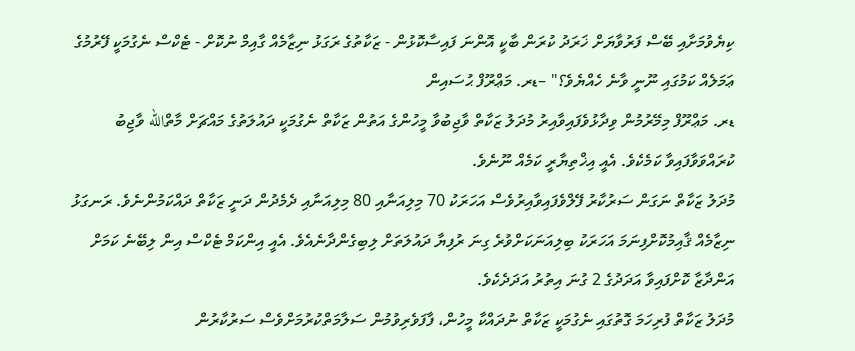ކިޔެވުމަށާއި ބޭސް ފަރުވާޔަށް ޚަރަދު ކުރަން ބާކީ އޮންނަ ފައިސާކޮޅުން - ޒަކާތުގެ ރަގަޅު ނިޒާމެއް ގާއިމް ނުކޮށް - ޓެކްސް ނެގުމަކީ ފޭރުމުގެ ޢަމަލެއް ކަމުގައި ނޫނީ ވާނެ ހެއްޔެވެ؟" –ޑރ. މަޢްރޫފް ޙުސައިން
ޑރ. މަޢްރޫފް މިމޭރުމުން ވިދާޅުވެފައިވާއިރު މުދަލު ޒަކާތް ވާޖިބުވާ މީހުންގެ އަތުން ޒަކާތް ނެގުމަކީ ދައުލަތުގެ މައްޗަށް މާތްالله ވާޖިބު ކުރައްވަވާފައިވާ ކަމެކެވެ. އެއީ އިޚްތިޔާރީ ކަމެއް ނޫނެވެ.
މުދަލު ޒަކާތް ނަގަން ސަރުކާރު ފޭލްވެފައިވާއިރުވެސް އަހަރަކު 70 މިލިއަނާއި 80 މިލިއަނާއި ދެމެދުން ދަނީ ޒަކާތް ދައްކަމުންނެވެ. ރަނގަޅު ނިޒާމެއް ޤާއިމުކޮށްފިނަމަ އަހަރަކު ބިލިއަނަކަށްވުރެ ގިނަ ރުފިޔާ ދައުލަތަށް ލިބިގެންދާނެއެވެ. އެއީ އިންކަމް ޓެކްސް އިން ލިބޭނެ ކަމަށް އަންދާޒާ ކޮށްފައިވާ އަދަދުގެ 2 ގުނަ އިތުރު އަދަދެކެވެ.
މުދަލު ޒަކާތް ފުރިހަމަ ގޮތުގައި ނެގުމަކީ ޒަކާތް ނުދައްކާ މީހުން، ފާފަވެރިވުމުން ސަލާމަތްކުރުމަށްވެސް ސަރުކާރުން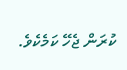ކުރަން ޖެހޭ ކަމެކެވެ.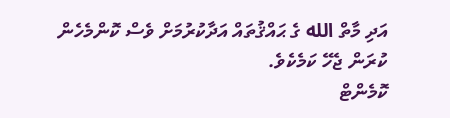އަދި މާތް الله ގެ ޙައްޤުތައް އަދާކުރުމަށް ވެސް ކޮންމެހެން ކުރަން ޖެހޭ ކަމެކެވެ.
ކޮމެންޓް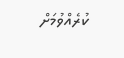ކުރެއްވުމަށް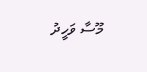މޫސާ ވަހީދު